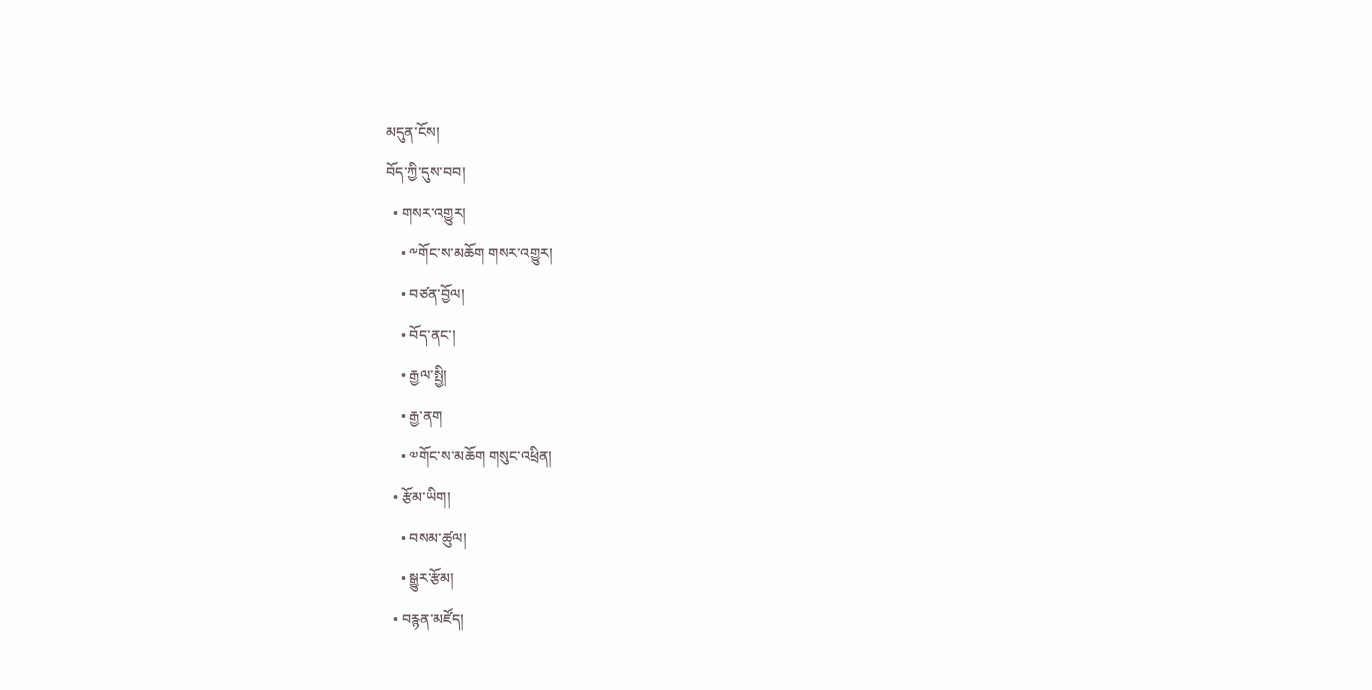མདུན་ངོས།
བོད་ཀྱི་དུས་བབ།
  • གསར་འགྱུར།
    • ༸གོང་ས་མཆོག གསར་འགྱུར།
    • བཙན་བྱོལ།
    • བོད་ནང་།
    • རྒྱལ་སྤྱི།
    • རྒྱ་ནག
    • ༧གོང་ས་མཆོག གསུང་འཕྲིན།
  • རྩོམ་ཡིག།
    • བསམ་ཚུལ།
    • སྒྱུར་རྩོམ།
  • བརྙན་མཛོད།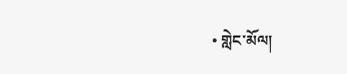• གླེང་མོལ།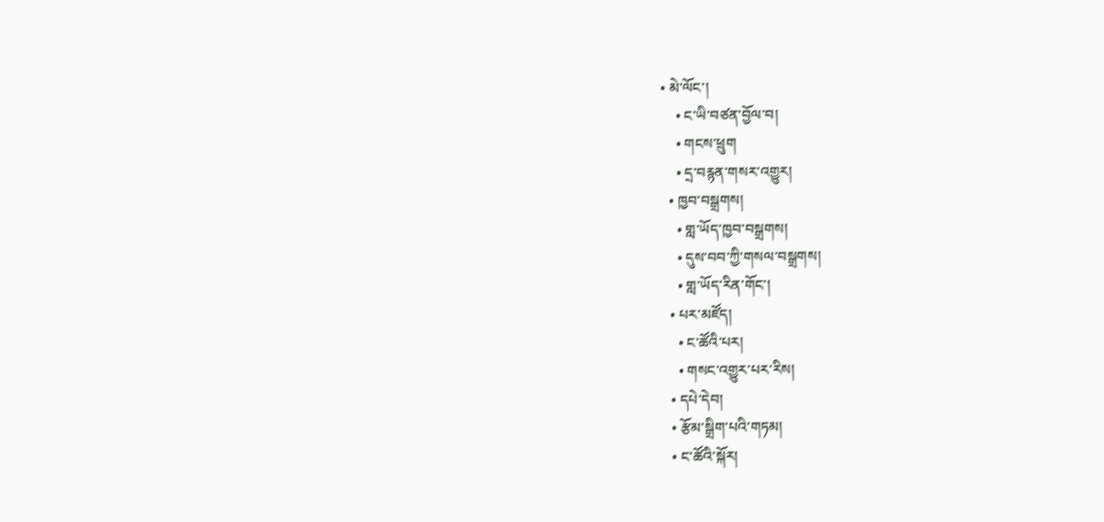• མེ་ལོང་།
    • ང་ཡི་བཙན་བྱོལ་བ།
    • གངས་ཕྲུག
    • དྲ་བརྙན་གསར་འགྱུར།
  • ཁྱབ་བསྒྲགས།
    • གླ་ཡོད་ཁྱབ་བསྒྲགས།
    • དུས་བབ་ཀྱི་གསལ་བསྒྲགས།
    • གླ་ཡོད་རིན་གོང་།
  • པར་མཛོད།
    • ང་ཚོའི་པར།
    • གསང་འགྱུར་པར་རིས།
  • དཔེ་དེབ།
  • རྩོམ་སྒྲིག་པའི་གཏམ།
  • ང་ཚོའི་སྐོར།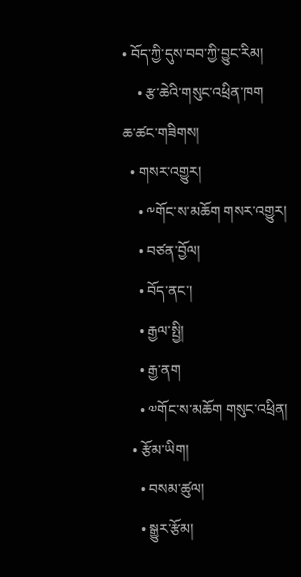• བོད་ཀྱི་དུས་བབ་ཀྱི་བྱུང་རིམ།
    • རྩ་ཆེའི་གསུང་འཕྲིན་ཁག
ཆ་ཚང་གཟིགས།
  • གསར་འགྱུར།
    • ༸གོང་ས་མཆོག གསར་འགྱུར།
    • བཙན་བྱོལ།
    • བོད་ནང་།
    • རྒྱལ་སྤྱི།
    • རྒྱ་ནག
    • ༧གོང་ས་མཆོག གསུང་འཕྲིན།
  • རྩོམ་ཡིག།
    • བསམ་ཚུལ།
    • སྒྱུར་རྩོམ།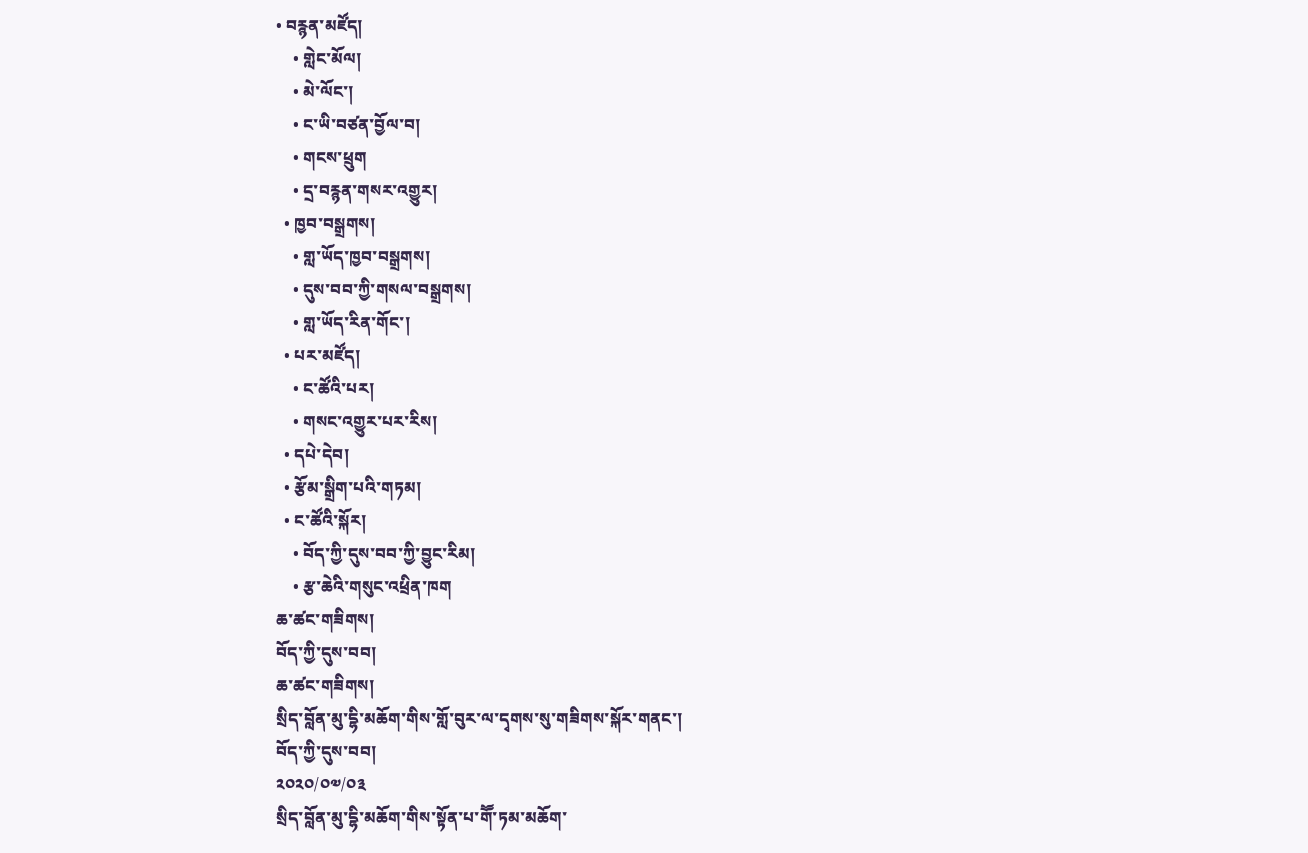• བརྙན་མཛོད།
    • གླེང་མོལ།
    • མེ་ལོང་།
    • ང་ཡི་བཙན་བྱོལ་བ།
    • གངས་ཕྲུག
    • དྲ་བརྙན་གསར་འགྱུར།
  • ཁྱབ་བསྒྲགས།
    • གླ་ཡོད་ཁྱབ་བསྒྲགས།
    • དུས་བབ་ཀྱི་གསལ་བསྒྲགས།
    • གླ་ཡོད་རིན་གོང་།
  • པར་མཛོད།
    • ང་ཚོའི་པར།
    • གསང་འགྱུར་པར་རིས།
  • དཔེ་དེབ།
  • རྩོམ་སྒྲིག་པའི་གཏམ།
  • ང་ཚོའི་སྐོར།
    • བོད་ཀྱི་དུས་བབ་ཀྱི་བྱུང་རིམ།
    • རྩ་ཆེའི་གསུང་འཕྲིན་ཁག
ཆ་ཚང་གཟིགས།
བོད་ཀྱི་དུས་བབ།
ཆ་ཚང་གཟིགས།
སྲིད་བློན་མུ་དྷི་མཆོག་གིས་གློ་བུར་ལ་དྭགས་སུ་གཟིགས་སྐོར་གནང་།
བོད་ཀྱི་དུས་བབ།
༢༠༢༠/༠༧/༠༣
སྲིད་བློན་མུ་དྷི་མཆོག་གིས་སྟོན་པ་གཽ་ཏམ་མཆོག་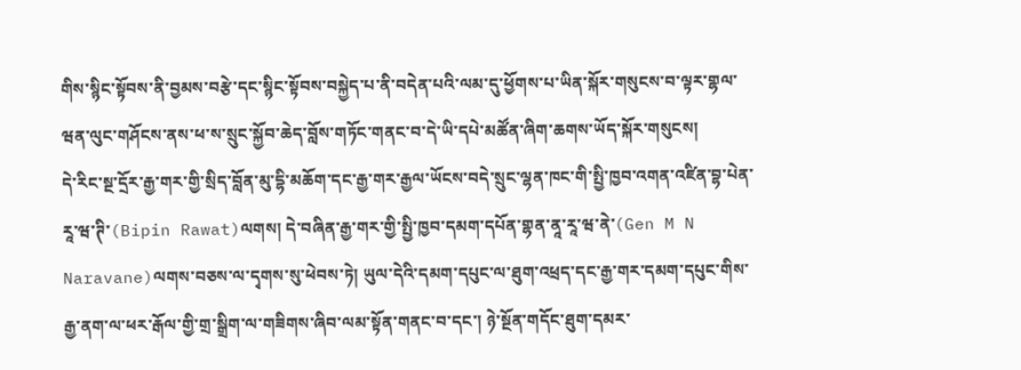གིས་སྙིང་སྟོབས་ནི་བྱམས་བརྩེ་དང་སྙིང་སྟོབས་བསྐྱེད་པ་ནི་བདེན་པའི་ལམ་དུ་ཕྱོགས་པ་ཡིན་སྐོར་གསུངས་བ་ལྟར་གྷལ་ཝན་ལུང་གཤོངས་ནས་ཕ་ས་སྲུང་སྐྱོབ་ཆེད་བློས་གཏོང་གནང་བ་དེ་ཡི་དཔེ་མཚོན་ཞིག་ཆགས་ཡོད་སྐོར་གསུངས།
དེ་རིང་སྔ་དྲོར་རྒྱ་གར་གྱི་སྲིད་བློན་མུ་དྷི་མཆོག་དང་རྒྱ་གར་རྒྱལ་ཡོངས་བདེ་སྲུང་ལྷན་ཁང་གི་སྤྱི་ཁྱབ་འགན་འཛིན་བྷ་པེན་རཱ་ཝ་ཊི་(Bipin Rawat)ལགས། དེ་བཞིན་རྒྱ་གར་གྱི་སྤྱི་ཁྱབ་དམག་དཔོན་གྷན་ནཱ་རཱ་ཝ་ནེ་(Gen M N Naravane)ལགས་བཅས་ལ་དྭགས་སུ་ཕེབས་ཏེ། ཡུལ་དེའི་དམག་དཔུང་ལ་ཐུག་འཕྲད་དང་རྒྱ་གར་དམག་དཔུང་གིས་རྒྱ་ནག་ལ་ཕར་རྒོལ་གྱི་གྲ་སྒྲིག་ལ་གཟིགས་ཞིབ་ལམ་སྟོན་གནང་བ་དང་། ཉེ་སྔོན་གདོང་ཐུག་དམར་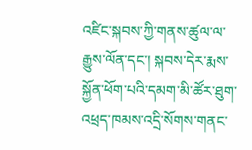འཛིང་སྐབས་ཀྱི་གནས་ཚུལ་ལ་རྒྱུས་ལོན་དང་། སྐབས་དེར་རྨས་སྐྱོན་ཕོག་པའི་དམག་མི་ཚོར་ཐུག་འཕྲད་ཁམས་འདྲི་སོགས་གནང་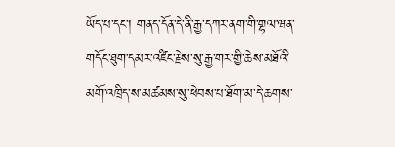ཡོད་པ་དང་། གནད་དོན་དེ་ནི་རྒྱ་དཀར་ནག་གི་གྷལ་ཝན་གདོང་ཐུག་དམར་འཛིང་རྗེས་སུ་རྒྱ་གར་གྱི་ཆེས་མཐོའི་མགོ་འཁྲིད་ས་མཚམས་སུ་ཕེབས་པ་ཐོག་མ་དེ་ཆགས་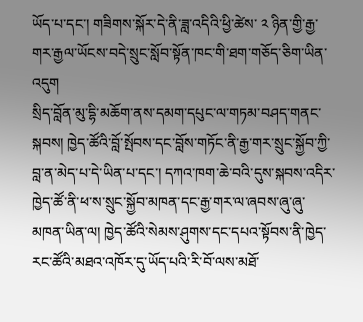ཡོད་པ་དང་། གཟིགས་སྐོར་དེ་ནི་ཟླ་འདིའི་ཕྱི་ཚེས་ ༢ ཉིན་གྱི་རྒྱ་གར་རྒྱལ་ཡོངས་བདེ་སྲུང་སློབ་སྟོན་ཁང་གི་ཐག་གཅོད་ཅིག་ཡིན་འདུག
སྲིད་བློན་མུ་དྷི་མཆོག་ནས་དམག་དཔུང་ལ་གཏམ་བཤད་གནང་སྐབས། ཁྱེད་ཚོའི་བློ་སྤོབས་དང་བློས་གཏོང་ནི་རྒྱ་གར་སྲུང་སྐྱོབ་ཀྱི་བླ་ན་མེད་པ་དེ་ཡིན་པ་དང་། དཀའ་ཁག་ཆེ་བའི་དུས་སྐབས་འདིར་ཁྱེད་ཚོ་ནི་ཕ་ས་སྲུང་སྐྱོབ་མཁན་དང་རྒྱ་གར་ལ་ཞབས་ཞུ་ཞུ་མཁན་ཡིན་ལ། ཁྱེད་ཚོའི་སེམས་ཤུགས་དང་དཔའ་སྟོབས་ནི་ཁྱེད་རང་ཚོའི་མཐའ་འཁོར་དུ་ཡོད་པའི་རི་བོ་ལས་མཐོ་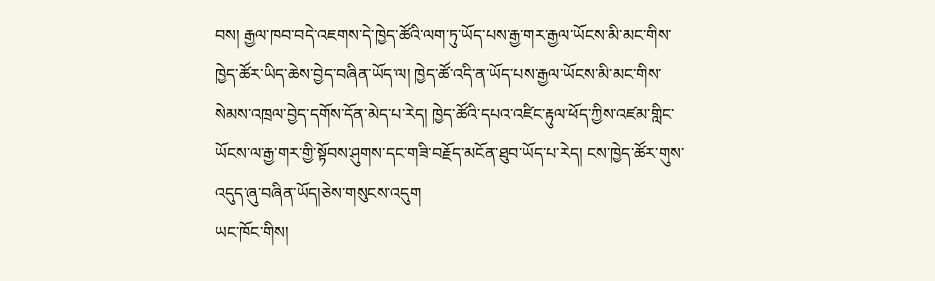བས། རྒྱལ་ཁབ་བདེ་འཇགས་དེ་ཁྱེད་ཚོའི་ལག་ཏུ་ཡོད་པས་རྒྱ་གར་རྒྱལ་ཡོངས་མི་མང་གིས་ཁྱེད་ཚོར་ཡིད་ཆེས་བྱེད་བཞིན་ཡོད་ལ། ཁྱེད་ཚོ་འདི་ན་ཡོད་པས་རྒྱལ་ཡོངས་མི་མང་གིས་སེམས་འཁྲལ་བྱེད་དགོས་དོན་མེད་པ་རེད། ཁྱེད་ཚོའི་དཔའ་འཛིང་རྟུལ་ཕོད་ཀྱིས་འཛམ་གླིང་ཡོངས་ལ་རྒྱ་གར་གྱི་སྟོབས་ཤུགས་དང་གཟི་བརྗོད་མངོན་ཐུབ་ཡོད་པ་རེད། ངས་ཁྱེད་ཚོར་གུས་འདུད་ཞུ་བཞིན་ཡོད།ཅེས་གསུངས་འདུག
ཡང་ཁོང་གིས།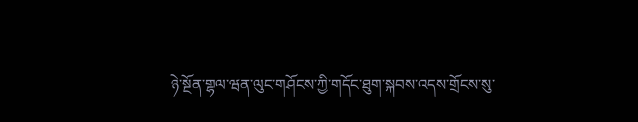ཉེ་སྔོན་གྷལ་ཝན་ལུང་གཤོངས་ཀྱི་གདོང་ཐུག་སྐབས་འདས་གྲོངས་སུ་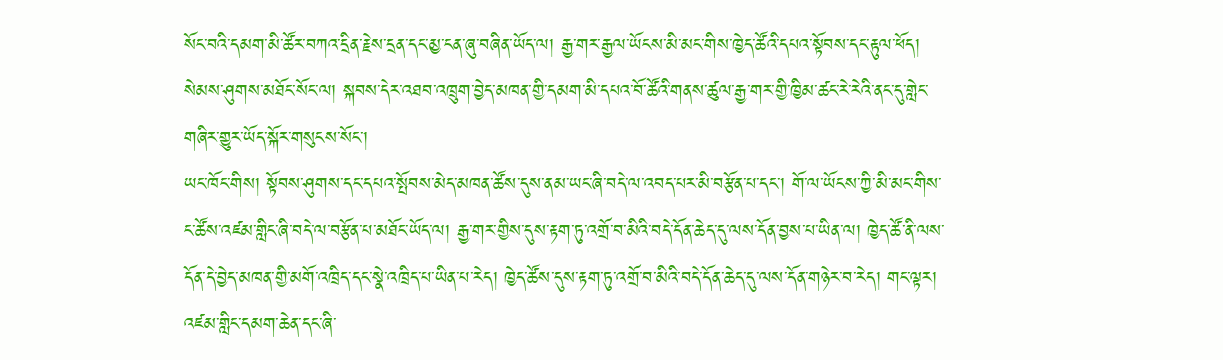སོང་བའི་དམག་མི་ཚོར་བཀའ་དྲིན་རྗེས་དྲན་དང་མྱ་ངན་ཞུ་བཞིན་ཡོད་ལ། རྒྱ་གར་རྒྱལ་ཡོངས་མི་མང་གིས་ཁྱེད་ཚོའི་དཔའ་སྟོབས་དང་རྟུལ་ཕོད། སེམས་ཤུགས་མཐོང་སོང་ལ། སྐབས་དེར་འཐབ་འཁྲུག་བྱེད་མཁན་གྱི་དམག་མི་དཔའ་བོ་ཚོའི་གནས་ཚུལ་རྒྱ་གར་གྱི་ཁྱིམ་ཚང་རེ་རེའི་ནང་དུ་གླེང་གཞིར་གྱུར་ཡོད་སྐོར་གསུངས་སོང་།
ཡང་ཁོང་གིས། སྟོབས་ཤུགས་དང་དཔའ་སྤོབས་མེད་མཁན་ཚོས་དུས་ནམ་ཡང་ཞི་བདེ་ལ་འབད་པར་མི་བརྩོན་པ་དང་། གོ་ལ་ཡོངས་ཀྱི་མི་མང་གིས་ང་ཚོས་འཛམ་གླིང་ཞི་བདེ་ལ་བརྩོན་པ་མཐོང་ཡོད་ལ། རྒྱ་གར་གྱིས་དུས་རྟག་ཏུ་འགྲོ་བ་མིའི་བདེ་དོན་ཆེད་དུ་ལས་དོན་བྱས་པ་ཡིན་ལ། ཁྱེད་ཚོ་ནི་ལས་དོན་དེ་བྱེད་མཁན་གྱི་མགོ་འཁྲིད་དང་སྣེ་འཁྲིད་པ་ཡིན་པ་རེད། ཁྱེད་ཚོས་དུས་རྟག་ཏུ་འགྲོ་བ་མིའི་བདེ་དོན་ཆེད་དུ་ལས་དོན་གཉེར་བ་རེད། གང་ལྟར། འཛམ་གླིང་དམག་ཆེན་དང་ཞི་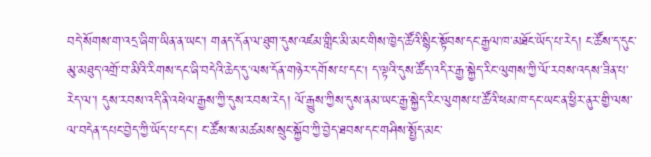བདེ་སོགས་ག་འདྲ་ཞིག་ཡིན་ན་ཡང་། གནད་དོན་ལ་ཐུག་དུས་འཛམ་གླིང་མི་མང་གིས་ཁྱེད་ཚོའི་སྙིང་སྟོབས་དང་རྒྱལ་ཁ་མཐོང་ཡོད་པ་རེད། ང་ཚོས་ད་དུང་མུ་མཐུད་འགྲོ་བ་མིའི་རིགས་དང་ཞི་བདེའི་ཆེད་དུ་ལས་དོན་གཉེར་དགོས་པ་དང། ད་ལྟའི་དུས་ཚོད་འདིར་རྒྱ་སྐྱེད་རིང་ལུགས་ཀྱི་ལོ་རབས་འདས་ཟིན་པ་རེད་ལ་། དུས་རབས་འདི་ནི་འཕེལ་རྒྱས་ཀྱི་དུས་རབས་རེད། ལོ་རྒྱུས་ཀྱིས་དུས་ནམ་ཡང་རྒྱ་སྐྱེད་རིང་ལུགས་པ་ཚོའི་ཕམ་ཁ་དང་ཡང་ན་ཕྱིར་ནུར་གྱི་ལས་ལ་བདེན་དཔང་བྱེད་ཀྱི་ཡོད་པ་དང་། ང་ཚོས་ས་མཚམས་སྲུང་སྐྱོབ་ཀྱི་བྱེད་ཐབས་དང་གཤིས་སྤྱོད་མང་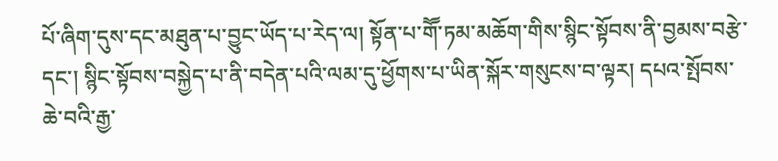པོ་ཞིག་དུས་དང་མཐུན་པ་བྱུང་ཡོད་པ་རེད་ལ། སྟོན་པ་གཽ་ཏམ་མཆོག་གིས་སྙིང་སྟོབས་ནི་བྱམས་བརྩེ་དང་། སྙིང་སྟོབས་བསྐྱེད་པ་ནི་བདེན་པའི་ལམ་དུ་ཕྱོགས་པ་ཡིན་སྐོར་གསུངས་བ་ལྟར། དཔའ་སྤོབས་ཆེ་བའི་རྒྱ་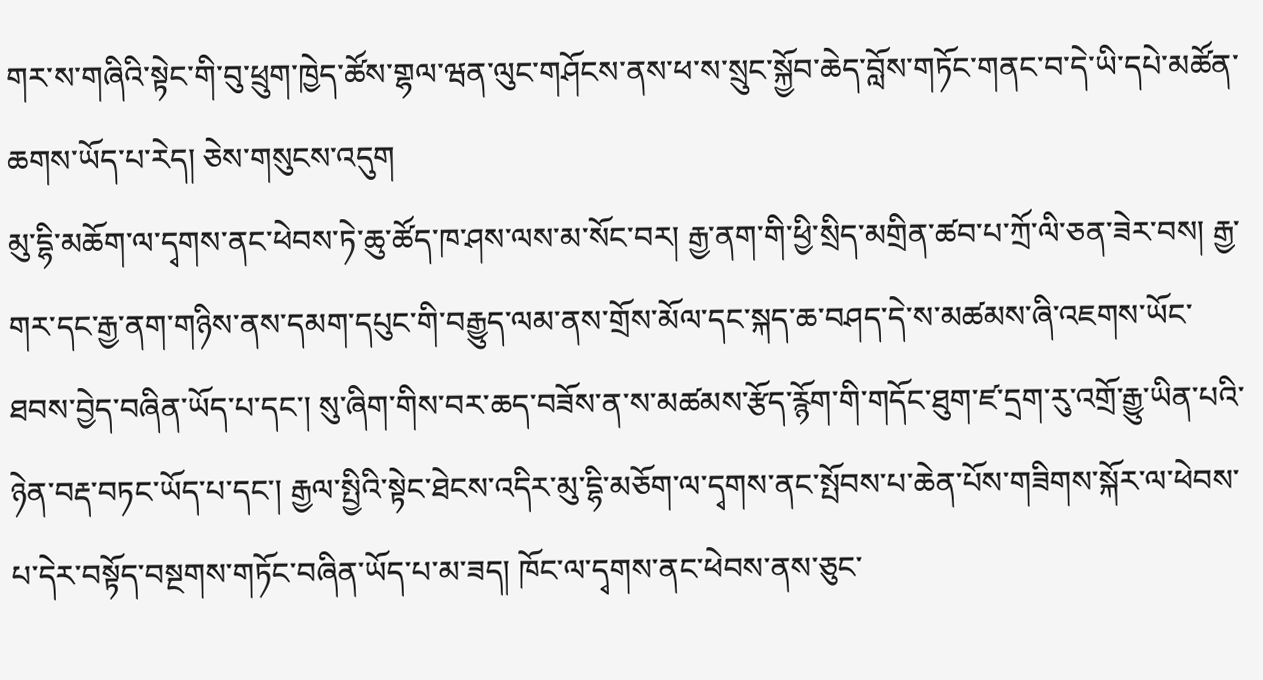གར་ས་གཞིའི་སྟེང་གི་བུ་ཕྲུག་ཁྱེད་ཚོས་གྷལ་ཝན་ལུང་གཤོངས་ནས་ཕ་ས་སྲུང་སྐྱོབ་ཆེད་བློས་གཏོང་གནང་བ་དེ་ཡི་དཔེ་མཚོན་ཆགས་ཡོད་པ་རེད། ཅེས་གསུངས་འདུག
མུ་དྷི་མཆོག་ལ་དྭགས་ནང་ཕེབས་ཏེ་ཆུ་ཚོད་ཁ་ཤས་ལས་མ་སོང་བར། རྒྱ་ནག་གི་ཕྱི་སྲིད་མགྲིན་ཚབ་པ་ཀྲོ་ལི་ཅན་ཟེར་བས། རྒྱ་གར་དང་རྒྱ་ནག་གཉིས་ནས་དམག་དཔུང་གི་བརྒྱུད་ལམ་ནས་གྲོས་མོལ་དང་སྐད་ཆ་བཤད་དེ་ས་མཚམས་ཞི་འཇགས་ཡོང་ཐབས་བྱེད་བཞིན་ཡོད་པ་དང་། སུ་ཞིག་གིས་བར་ཆད་བཟོས་ན་ས་མཚམས་རྩོད་རྙོག་གི་གདོང་ཐུག་ཛ་དྲག་རུ་འགྲོ་རྒྱུ་ཡིན་པའི་ཉེན་བརྡ་བཏང་ཡོད་པ་དང་། རྒྱལ་སྤྱིའི་སྟེང་ཐེངས་འདིར་མུ་དྷི་མཅོག་ལ་དྭགས་ནང་སྤོབས་པ་ཆེན་པོས་གཟིགས་སྐོར་ལ་ཕེབས་པ་དེར་བསྟོད་བསྔགས་གཏོང་བཞིན་ཡོད་པ་མ་ཟད། ཁོང་ལ་དྭགས་ནང་ཕེབས་ནས་ཅུང་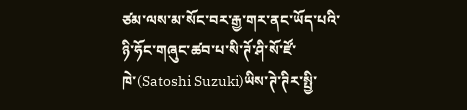ཙམ་ལས་མ་སོང་བར་རྒྱ་གར་ནང་ཡོད་པའི་ཉི་ཧོང་གཞུང་ཚབ་པ་སི་ཊོ་ཤི་སོ་ཛོ་ཁེ་(Satoshi Suzuki)ཡིས་ཊེ་ཊིར་སྤྱི་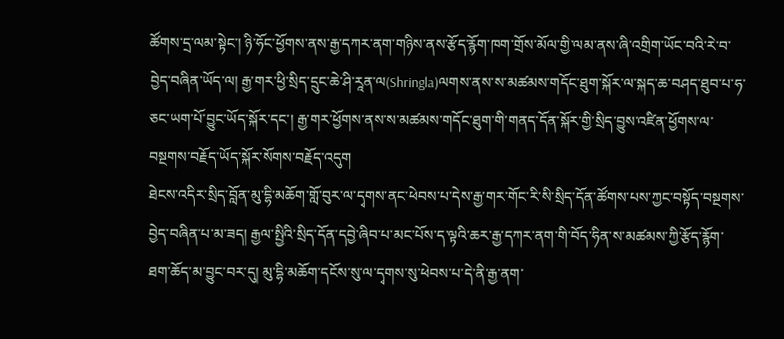ཚོགས་དྲ་ལམ་སྟེང་། ཉི་ཧོང་ཕྱོགས་ནས་རྒྱ་དཀར་ནག་གཉིས་ནས་རྩོད་རྙོག་ཁག་གྲོས་མོལ་གྱི་ལམ་ནས་ཞི་འགྲིག་ཡོང་བའི་རེ་བ་བྱེད་བཞིན་ཡོད་ལ། རྒྱ་གར་ཕྱི་སྲིད་དྲུང་ཆེ་ཤི་རཱན་ལ(Shringla)ལགས་ནས་ས་མཚམས་གདོང་ཐུག་སྐོར་ལ་སྐད་ཆ་བཤད་ཐུབ་པ་ཧ་ཅང་ཡག་པོ་བྱུང་ཡོད་སྐོར་དང་། རྒྱ་གར་ཕྱོགས་ནས་ས་མཚམས་གདོང་ཐུག་གི་གནད་དོན་སྐོར་གྱི་སྲིད་བྱུས་འཛིན་ཕྱོགས་ལ་བསྔགས་བརྗོད་ཡོད་སྐོར་སོགས་བརྗོད་འདུག
ཐེངས་འདིར་སྲིད་བློན་མུ་དྷི་མཆོག་གློ་བུར་ལ་དྭགས་ནང་ཕེབས་པ་དེས་རྒྱ་གར་གོང་རི་སི་སྲིད་དོན་ཚོགས་པས་ཀྱང་བསྟོད་བསྔགས་བྱེད་བཞིན་པ་མ་ཟད། རྒྱལ་སྤྱིའི་སྲིད་དོན་དབྱེ་ཞིབ་པ་མང་པོས་ད་ལྟའི་ཆར་རྒྱ་དཀར་ནག་གི་བོད་ཧིན་ས་མཚམས་ཀྱི་རྩོད་རྙོག་ཐག་ཆོད་མ་བྱུང་བར་དུ། མུ་དྷི་མཆོག་དངོས་སུ་ལ་དྭགས་སུ་ཕེབས་པ་དེ་ནི་རྒྱ་ནག་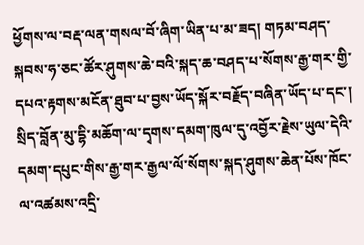ཕྱོགས་ལ་བརྡ་ལན་གསལ་བོ་ཞིག་ཡིན་པ་མ་ཟད། གཏམ་བཤད་སྐབས་ཧ་ཅང་ཚོར་ཤུགས་ཆེ་བའི་སྐད་ཆ་བཤད་པ་སོགས་རྒྱ་གར་གྱི་དཔའ་རྟགས་མངོན་ཐུབ་པ་བྱས་ཡོད་སྐོར་བརྗོད་བཞིན་ཡོད་པ་དང་། སྲིད་བློན་མུ་དྷི་མཆོག་ལ་དྭགས་དམག་ཁུལ་དུ་འབྱོར་རྗེས་ཡུལ་དེའི་དམག་དཔུང་གིས་རྒྱ་གར་རྒྱལ་ལོ་སོགས་སྐད་ཤུགས་ཆེན་པོས་ཁོང་ལ་འཚམས་འདྲི་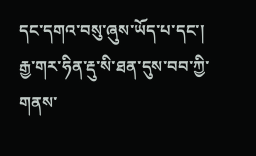དང་དགའ་བསུ་ཞུས་ཡོད་པ་དང་།  རྒྱ་གར་ཧིན་རྡུ་སི་ཐན་དུས་བབ་ཀྱི་གནས་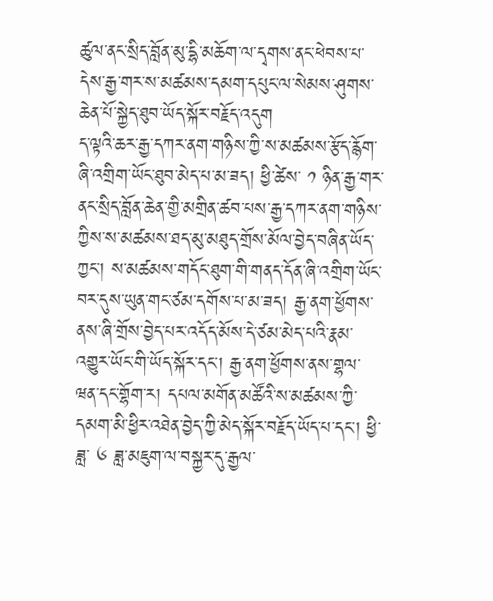ཚུལ་ནང་སྲིད་བློན་མུ་དྷི་མཆོག་ལ་དྭགས་ནང་ཕེབས་པ་དེས་རྒྱ་གར་ས་མཚམས་དམག་དཔུང་ལ་སེམས་ཤུགས་ཆེན་པོ་སྐྱེད་ཐུབ་ཡོད་སྐོར་བརྗོད་འདུག
ད་ལྟའི་ཆར་རྒྱ་དཀར་ནག་གཉིས་ཀྱི་ས་མཚམས་རྩོད་རྙོག་ཞི་འགྲིག་ཡོང་ཐུབ་མེད་པ་མ་ཟད། ཕྱི་ཚེས་ ༡ ཉིན་རྒྱ་གར་ནང་སྲིད་བློན་ཆེན་གྱི་མགྲིན་ཚབ་པས་རྒྱ་དཀར་ནག་གཉིས་ཀྱིས་ས་མཚམས་ཐད་མུ་མཐུད་གྲོས་མོལ་བྱེད་བཞིན་ཡོད་ཀྱང་། ས་མཚམས་གདོང་ཐུག་གི་གནད་དོན་ཞི་འགྲིག་ཡོང་བར་དུས་ཡུན་གང་ཙམ་དགོས་པ་མ་ཟད། རྒྱ་ནག་ཕྱོགས་ནས་ཞི་གྲོས་བྱེད་པར་འདོད་མོས་དེ་ཙམ་མེད་པའི་རྣམ་འགྱུར་ཡོང་གི་ཡོད་སྐོར་དང་། རྒྱ་ནག་ཕྱོགས་ནས་གྷལ་ཝན་དང་གྷོག་ར། དཔལ་མགོན་མཚོའི་ས་མཚམས་ཀྱི་དམག་མི་ཕྱིར་འཐེན་བྱེད་ཀྱི་མེད་སྐོར་བརྗོད་ཡོད་པ་དང་། ཕྱི་ཟླ་ ༦ ཟླ་མཇུག་ལ་བསྐྱར་དུ་རྒྱལ་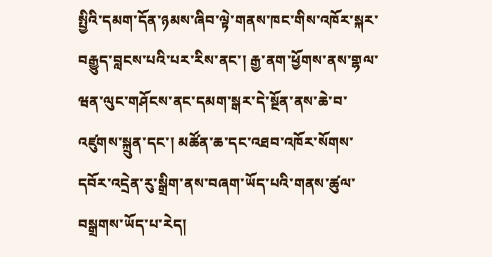སྤྱིའི་དམག་དོན་ཉམས་ཞིབ་ལྟེ་གནས་ཁང་གིས་འཁོར་སྐར་བརྒྱུད་བླངས་པའི་པར་རིས་ནང་། རྒྱ་ནག་ཕྱོགས་ནས་གྷལ་ཝན་ལུང་གཤོངས་ནང་དམག་སྒར་དེ་སྔོན་ནས་ཆེ་བ་འཛུགས་སྐྲུན་དང་། མཚོན་ཆ་དང་འཐབ་འཁོར་སོགས་དབོར་འདྲེན་རུ་སྒྲིག་ནས་བཞག་ཡོད་པའི་གནས་ཚུལ་བསྒྲགས་ཡོད་པ་རེད།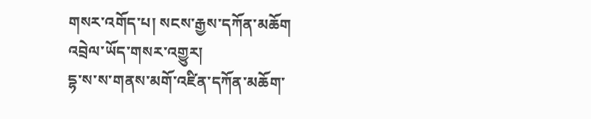གསར་འགོད་པ། སངས་རྒྱས་དཀོན་མཆོག
འབྲེལ་ཡོད་གསར་འགྱུར།
དྷ་ས་ས་གནས་མགོ་འཛིན་དཀོན་མཆོག་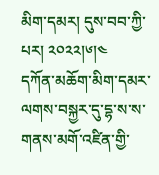མིག་དམར། དུས་བབ་ཀྱི་པར། ༢༠༢༢།༦།༤
དཀོན་མཆོག་མིག་དམར་ལགས་བསྐྱར་དུ་དྷ་ས་ས་གནས་མགོ་འཛིན་གྱི་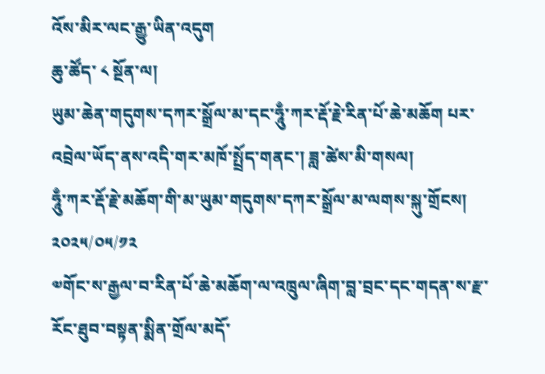འོས་མིར་ལང་རྒྱུ་ཡིན་འདུག
ཆུ་ཚོད་ ༨ སྔོན་ལ།
ཡུམ་ཆེན་གདུགས་དཀར་སྒྲོལ་མ་དང་ཧཱུྃ་ཀར་རྡོ་རྗེ་རིན་པོ་ཆེ་མཆོག པར་འབྲེལ་ཡོད་ནས་འདི་གར་མཁོ་སྤྲོད་གནང་། ཟླ་ཚེས་མི་གསལ།
ཧཱུྃ་ཀར་རྡོ་རྗེ་མཆོག་གི་མ་ཡུམ་གདུགས་དཀར་སྒྲོལ་མ་ལགས་སྐུ་གྲོངས།
༢༠༢༥/༠༥/༡༢
༧གོང་ས་རྒྱལ་བ་རིན་པོ་ཆེ་མཆོག་ལ་འཁྲུལ་ཞིག་བླ་བྲང་དང་གདན་ས་རྫ་རོང་ཐུབ་བསྟན་སྨིན་གྲོལ་མདོ་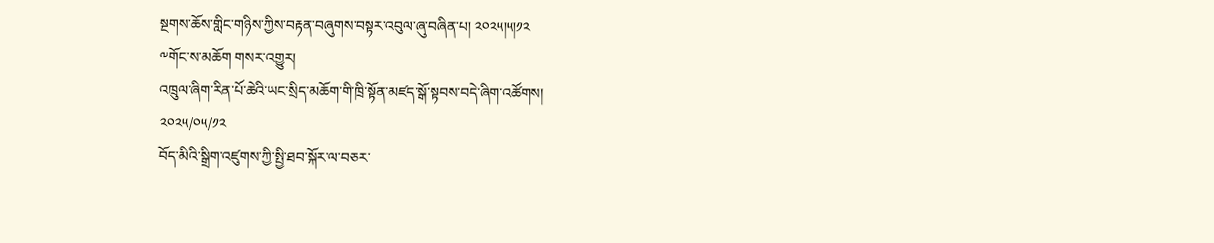སྔགས་ཆོས་གླིང་གཉིས་ཀྱིས་བརྟན་བཞུགས་བསྟར་འབུལ་ཞུ་བཞིན་པ། ༢༠༢༥།༥།༡༢
༸གོང་ས་མཆོག གསར་འགྱུར།
འཁྲུལ་ཞིག་རིན་པོ་ཆེའི་ཡང་སྲིད་མཆོག་གི་ཁྲི་སྟོན་མཛད་སྒོ་སྟབས་བདེ་ཞིག་འཚོགས།
༢༠༢༥/༠༥/༡༢
བོད་མིའི་སྒྲིག་འཛུགས་ཀྱི་སྤྱི་ཐབ་སྐོར་ལ་བཅར་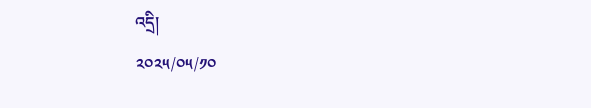འདྲི།
༢༠༢༥/༠༥/༡༠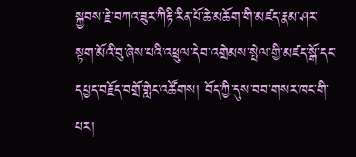སྐྱབས་རྗེ་བཀའ་ཟུར་ཀིརྟི་རིན་པོ་ཆེ་མཆོག་གི་མཛད་རྣམ་ཤར་སྟག་མོའི་བུ་ཞེས་པའི་འཕྲུལ་དེབ་འགྲེམས་སྤེལ་གྱི་མཛད་སྒོ་དང་དཔྱད་བརྗོད་བགྲོ་གླེང་འཚོགས། བོད་ཀྱི་དུས་བབ་གསར་ཁང་གི་པར།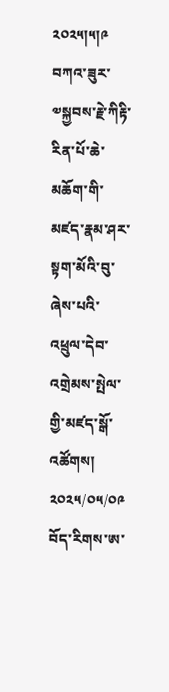༢༠༢༥།༥།༩
བཀའ་ཟུར་༧སྐྱབས་རྗེ་ཀིརྟི་རིན་པོ་ཆེ་མཆོག་གི་མཛད་རྣམ་ཤར་སྟག་མོའི་བུ་ཞེས་པའི་འཕྲུལ་དེབ་འགྲེམས་སྤེལ་གྱི་མཛད་སྒོ་འཚོགས།
༢༠༢༥/༠༥/༠༩
བོད་རིགས་ཨ་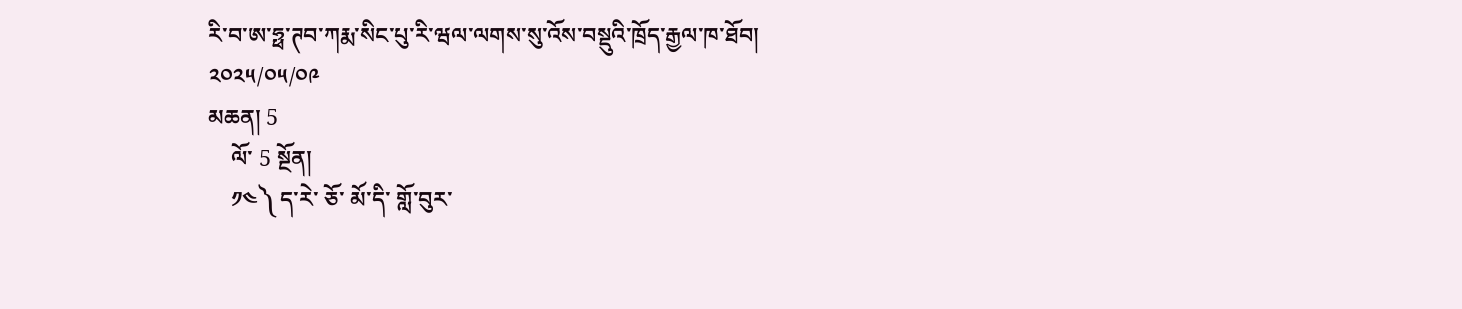རི་བ་ཨ་ཧྥ་ཊབ་ཀརྨ་སིང་པུ་རི་ཝལ་ལགས་སུ་འོས་བསྡུའི་ཁྲོད་རྒྱལ་ཁ་ཐོབ།
༢༠༢༥/༠༥/༠༩
མཆན། 5
    ལོ་ 5 སྔོན།
    ༡༤༽ ད་རེ་ ཅོ་ མོ་དི་ གློ་བུར་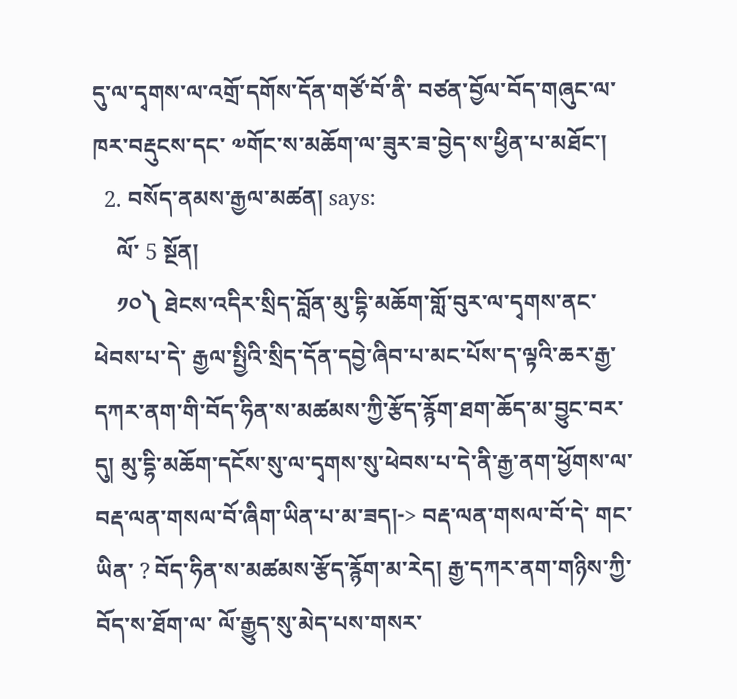དུ་ལ་དྭགས་ལ་འགྲོ་དགོས་དོན་གཙོ་བོ་ནི་ བཙན་བྱོལ་བོད་གཞུང་ལ་ཁར་བརྡུངས་དང་ ༧གོང་ས་མཆོག་ལ་ཟུར་ཟ་བྱེད་ས་ཕྱིན་པ་མཐོང་།
  2. བསོད་ནམས་རྒྱལ་མཚན། says:
    ལོ་ 5 སྔོན།
    ༡༠༽ ཐེངས་འདིར་སྲིད་བློན་མུ་དྷི་མཆོག་གློ་བུར་ལ་དྭགས་ནང་ཕེབས་པ་དེ་ རྒྱལ་སྤྱིའི་སྲིད་དོན་དབྱེ་ཞིབ་པ་མང་པོས་ད་ལྟའི་ཆར་རྒྱ་དཀར་ནག་གི་བོད་ཧིན་ས་མཚམས་ཀྱི་རྩོད་རྙོག་ཐག་ཆོད་མ་བྱུང་བར་དུ། མུ་དྷི་མཆོག་དངོས་སུ་ལ་དྭགས་སུ་ཕེབས་པ་དེ་ནི་རྒྱ་ནག་ཕྱོགས་ལ་བརྡ་ལན་གསལ་བོ་ཞིག་ཡིན་པ་མ་ཟད།-> བརྡ་ལན་གསལ་བོ་དེ་ གང་ཡིན་ ? བོད་ཧིན་ས་མཚམས་རྩོད་རྙོག་མ་རེད། རྒྱ་དཀར་ནག་གཉིས་ཀྱི་བོད་ས་ཐོག་ལ་ ལོ་རྒྱུད་སུ་མེད་པས་གསར་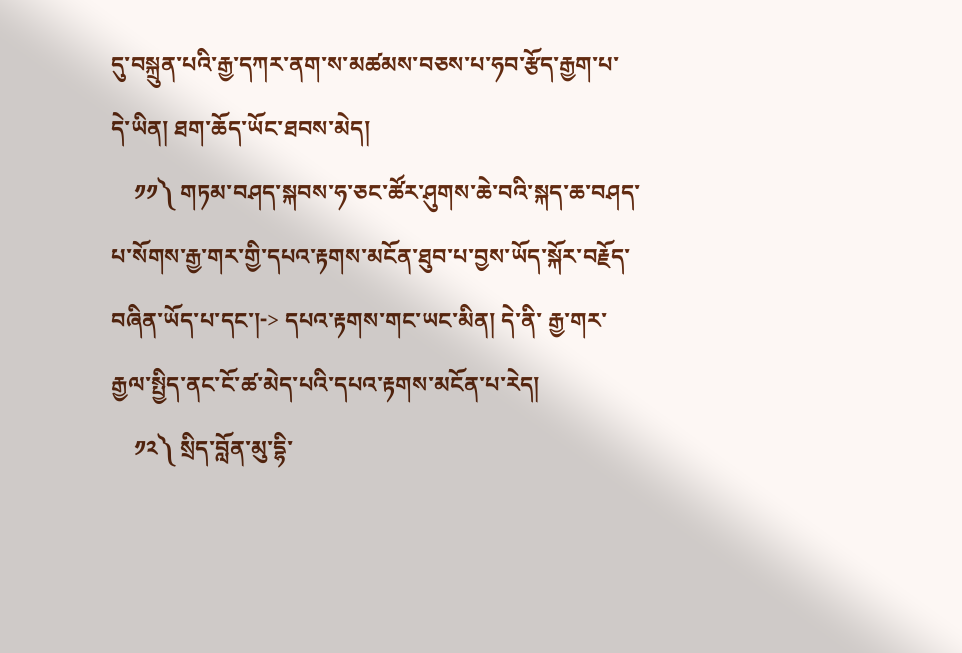དུ་བསྐྲུན་པའི་རྒྱ་དཀར་ནག་ས་མཚམས་བཅས་པ་ཧབ་རྩོད་རྒྱག་པ་དེ་ཡིན། ཐག་ཆོད་ཡོང་ཐབས་མེད།
    ༡༡༽ གཏམ་བཤད་སྐབས་ཧ་ཅང་ཚོར་ཤུགས་ཆེ་བའི་སྐད་ཆ་བཤད་པ་སོགས་རྒྱ་གར་གྱི་དཔའ་རྟགས་མངོན་ཐུབ་པ་བྱས་ཡོད་སྐོར་བརྗོད་བཞིན་ཡོད་པ་དང་།-> དཔའ་རྟགས་གང་ཡང་མིན། དེ་ནི་ རྒྱ་གར་རྒྱལ་སྤྱིད་ནང་ངོ་ཚ་མེད་པའི་དཔའ་རྟགས་མངོན་པ་རེད།
    ༡༢༽ སྲིད་བློན་མུ་དྷི་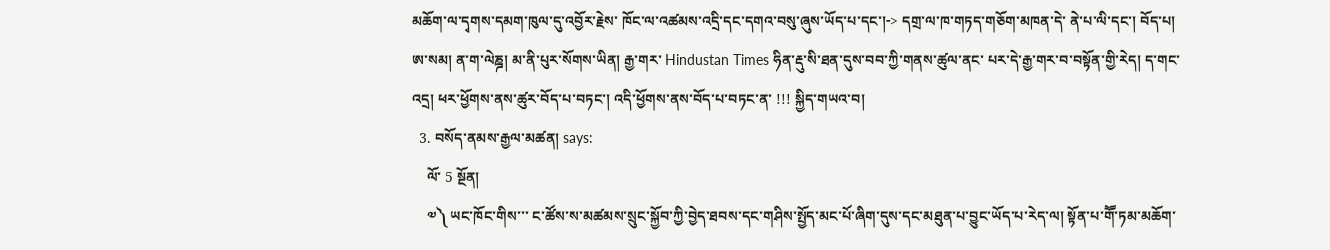མཆོག་ལ་དྭགས་དམག་ཁུལ་དུ་འབྱོར་རྗེས་ ཁོང་ལ་འཚམས་འདྲི་དང་དགའ་བསུ་ཞུས་ཡོད་པ་དང་།-> དགྲ་ལ་ཁ་གཏད་གཅོག་མཁན་དེ་ ནེ་པ་ལི་དང་། བོད་པ། ཨ་སམ། ན་ག་ལེཎྜ། མ་ནི་པུར་སོགས་ཡིན། རྒྱ་གར་ Hindustan Times ཧིན་རྡུ་སི་ཐན་དུས་བབ་ཀྱི་གནས་ཚུལ་ནང་ པར་དེ་རྒྱ་གར་བ་བསྟོན་གྱི་རེད། ད་གང་འདྲ། ཕར་ཕྱོགས་ནས་ཚུར་བོད་པ་བཏང་། འདི་ཕྱོགས་ནས་བོད་པ་བཏང་ན་ !!! སྐྱིད་གཡའ་བ།
  3. བསོད་ནམས་རྒྱལ་མཚན། says:
    ལོ་ 5 སྔོན།
    ༧༽ ཡང་ཁོང་གིས་་་ ང་ཚོས་ས་མཚམས་སྲུང་སྐྱོབ་ཀྱི་བྱེད་ཐབས་དང་གཤིས་སྤྱོད་མང་པོ་ཞིག་དུས་དང་མཐུན་པ་བྱུང་ཡོད་པ་རེད་ལ། སྟོན་པ་གཽ་ཏམ་མཆོག་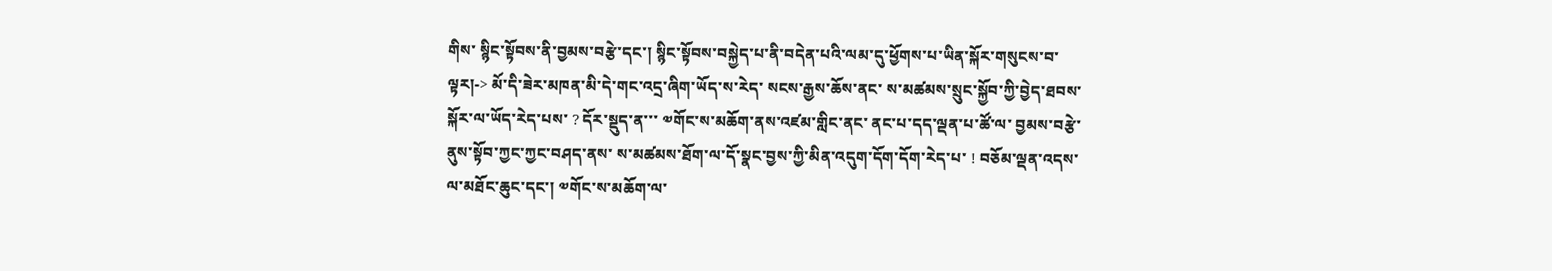གིས་ སྙིང་སྟོབས་ནི་བྱམས་བརྩེ་དང་། སྙིང་སྟོབས་བསྐྱེད་པ་ནི་བདེན་པའི་ལམ་དུ་ཕྱོགས་པ་ཡིན་སྐོར་གསུངས་བ་ལྟར།-> མོ་དི་ཟེར་མཁན་མི་དེ་གང་འདྲ་ཞིག་ཡོད་ས་རེད་ སངས་རྒྱས་ཆོས་ནང་ ས་མཚམས་སྲུང་སྐྱོབ་ཀྱི་བྱེད་ཐབས་ སྐོར་ལ་ཡོད་རེད་པས་ ? དོར་སྡུད་ན་་་ ༧གོང་ས་མཆོག་ནས་འཛམ་གླིང་ནང་ ནང་པ་དད་ལྡན་པ་ཚོ་ལ་ བྱམས་བརྩེ་ནུས་སྟོབ་ཀྱང་ཀྱང་བཤད་ནས་ ས་མཚམས་ཐོག་ལ་དོ་སྣང་བྱས་ཀྱི་མིན་འདུག་དོག་དོག་རེད་པ་ ! བཅོམ་ལྡན་འདས་ལ་མཐོང་ཆུང་དང་། ༧གོང་ས་མཆོག་ལ་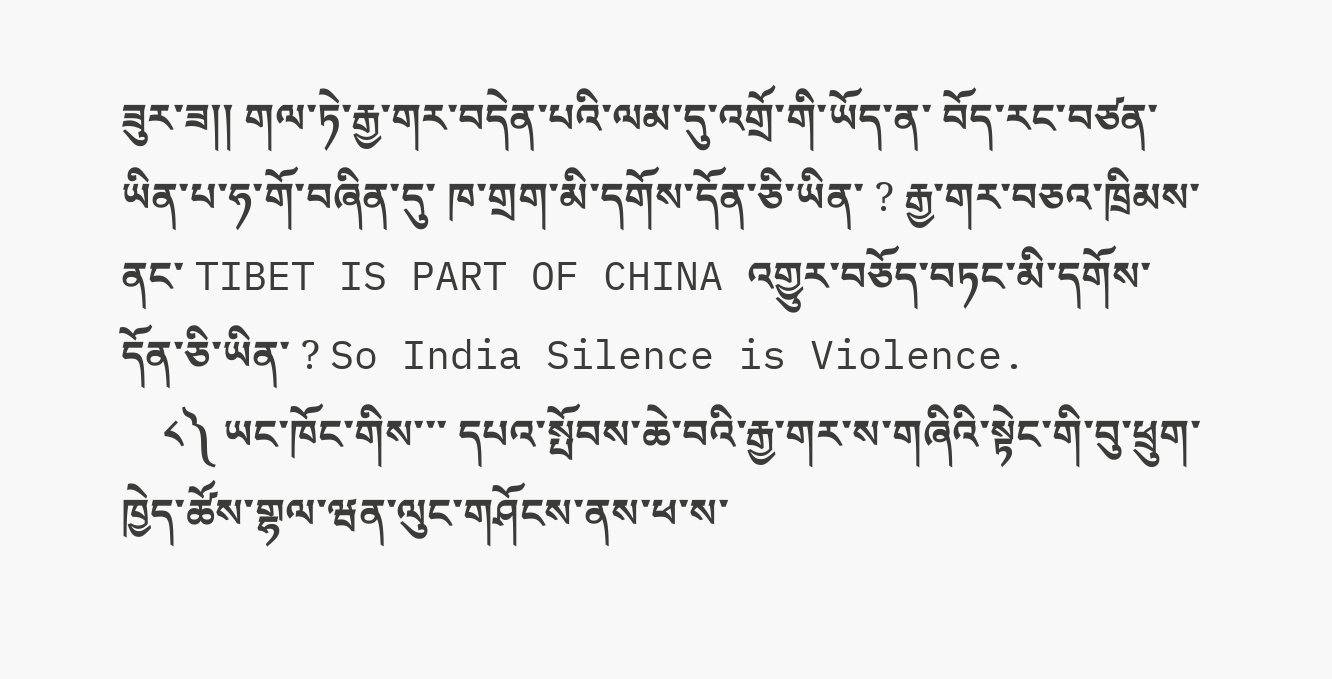ཟུར་ཟ།། གལ་ཏེ་རྒྱ་གར་བདེན་པའི་ལམ་དུ་འགྲོ་གི་ཡོད་ན་ བོད་རང་བཙན་ཡིན་པ་ཧ་གོ་བཞིན་དུ་ ཁ་གྲག་མི་དགོས་དོན་ཅི་ཡིན་ ? རྒྱ་གར་བཅའ་ཁྲིམས་ནང་ TIBET IS PART OF CHINA འགྱུར་བཅོད་བཏང་མི་དགོས་དོན་ཅི་ཡིན་ ? So India Silence is Violence.
    ༨༽ ཡང་ཁོང་གིས་་་ དཔའ་སྤོབས་ཆེ་བའི་རྒྱ་གར་ས་གཞིའི་སྟེང་གི་བུ་ཕྲུག་ཁྱེད་ཚོས་གྷལ་ཝན་ལུང་གཤོངས་ནས་ཕ་ས་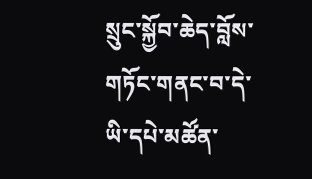སྲུང་སྐྱོབ་ཆེད་བློས་གཏོང་གནང་བ་དེ་ཡི་དཔེ་མཚོན་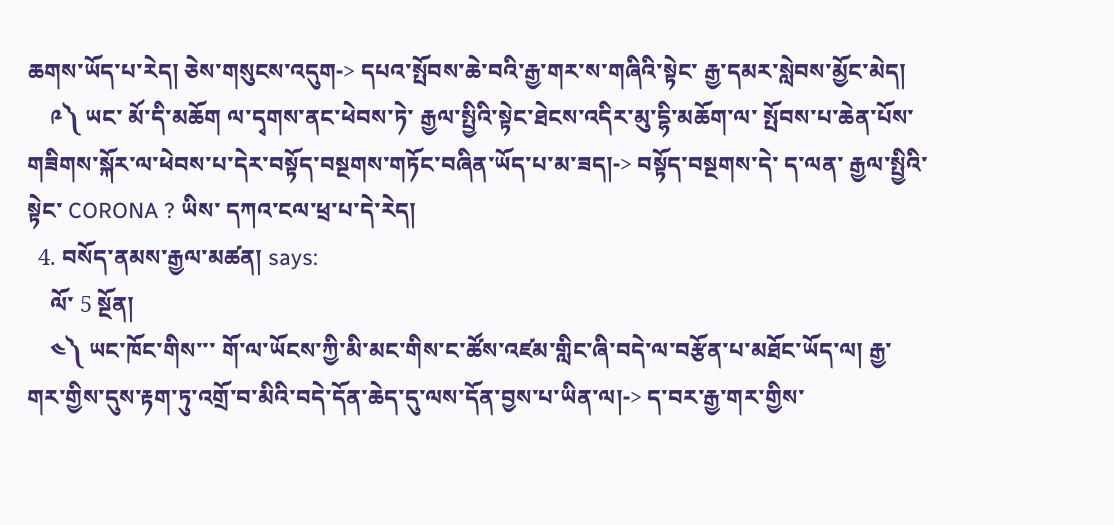ཆགས་ཡོད་པ་རེད། ཅེས་གསུངས་འདུག-> དཔའ་སྤོབས་ཆེ་བའི་རྒྱ་གར་ས་གཞིའི་སྟེང་ རྒྱ་དམར་སླེབས་མྱོང་མེད།
    ༩༽ ཡང་ མོ་དི་མཆོག ལ་དྭགས་ནང་ཕེབས་ཏེ་ རྒྱལ་སྤྱིའི་སྟེང་ཐེངས་འདིར་མུ་དྷི་མཆོག་ལ་ སྤོབས་པ་ཆེན་པོས་གཟིགས་སྐོར་ལ་ཕེབས་པ་དེར་བསྟོད་བསྔགས་གཏོང་བཞིན་ཡོད་པ་མ་ཟད།-> བསྟོད་བསྔགས་དེ་ ད་ལན་ རྒྱལ་སྤྱིའི་སྟེང་ CORONA ? ཡིས་ དཀའ་ངལ་ཕྲ་པ་དེ་རེད།
  4. བསོད་ནམས་རྒྱལ་མཚན། says:
    ལོ་ 5 སྔོན།
    ༤༽ ཡང་ཁོང་གིས་་་ གོ་ལ་ཡོངས་ཀྱི་མི་མང་གིས་ང་ཚོས་འཛམ་གླིང་ཞི་བདེ་ལ་བརྩོན་པ་མཐོང་ཡོད་ལ། རྒྱ་གར་གྱིས་དུས་རྟག་ཏུ་འགྲོ་བ་མིའི་བདེ་དོན་ཆེད་དུ་ལས་དོན་བྱས་པ་ཡིན་ལ།-> ད་བར་རྒྱ་གར་གྱིས་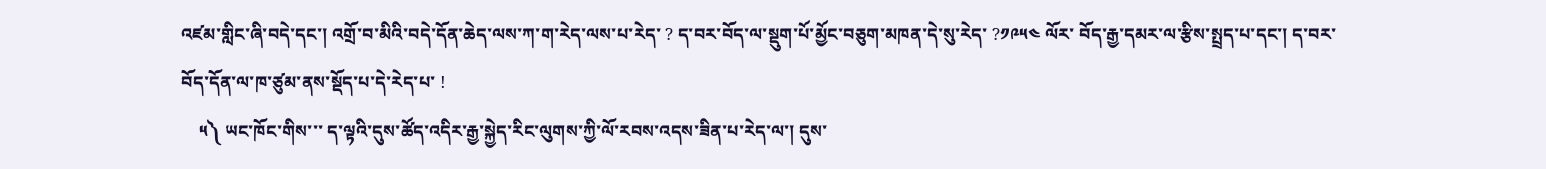འཛམ་གླིང་ཞི་བདེ་དང་། འགྲོ་བ་མིའི་བདེ་དོན་ཆེད་ལས་ཀ་ག་རེད་ལས་པ་རེད་ ? ད་བར་བོད་ལ་སྡུག་པོ་མྱོང་བཅུག་མཁན་དེ་སུ་རེད་ ?༡༩༥༤ ལོར་ བོད་རྒྱ་དམར་ལ་རྩིས་སྤྲད་པ་དང་། ད་བར་བོད་དོན་ལ་ཁ་ཙུམ་ནས་སྡོད་པ་དེ་རེད་པ་ !
    ༥༽ ཡང་ཁོང་གིས་་་ ད་ལྟའི་དུས་ཚོད་འདིར་རྒྱ་སྐྱེད་རིང་ལུགས་ཀྱི་ལོ་རབས་འདས་ཟིན་པ་རེད་ལ་། དུས་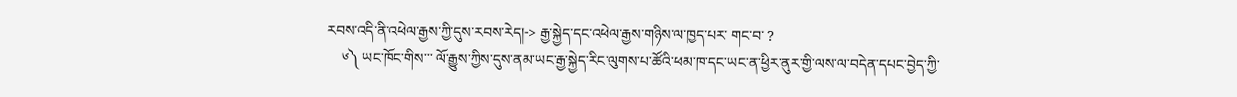རབས་འདི་ནི་འཕེལ་རྒྱས་ཀྱི་དུས་རབས་རེད།-> རྒྱ་སྐྱེད་དང་འཕེལ་རྒྱས་གཉིས་ལ་ཁྱད་པར་ གང་བ་ ?
    ༦༽ ཡང་ཁོང་གིས་་་ ལོ་རྒྱུས་ཀྱིས་དུས་ནམ་ཡང་རྒྱ་སྐྱེད་རིང་ལུགས་པ་ཚོའི་ཕམ་ཁ་དང་ཡང་ན་ཕྱིར་ནུར་གྱི་ལས་ལ་བདེན་དཔང་བྱེད་ཀྱི་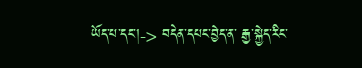ཡོད་པ་དང་།-> བདེན་དཔང་བྱེད་ན་ རྒྱ་སྐྱེད་རིང་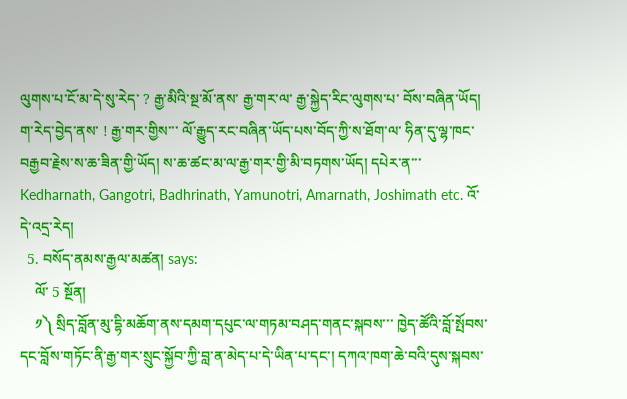ལུགས་པ་ངོ་མ་དེ་སུ་རེད་ ? རྒྱ་མིའི་སྔ་མོ་ནས་ རྒྱ་གར་ལ་ རྒྱ་སྐྱེད་རིང་ལུགས་པ་ བོས་བཞིན་ཡོད། ག་རེད་བྱེད་ནས་ ! རྒྱ་གར་གྱིས་་་ ལོ་རྒྱུད་རང་བཞིན་ཡོད་པས་བོད་ཀྱི་ས་ཐོག་ལ་ ཧིན་དུ་ལྷ་ཁང་བརྒྱབ་རྗེས་ས་ཆ་ཟིན་གྱི་ཡོད། ས་ཆ་ཚང་མ་ལ་རྒྱ་གར་གྱི་མི་བཏགས་ཡོད། དཔེར་ན་་་ Kedharnath, Gangotri, Badhrinath, Yamunotri, Amarnath, Joshimath etc. འོ་དེ་འདྲ་རེད།
  5. བསོད་ནམས་རྒྱལ་མཚན། says:
    ལོ་ 5 སྔོན།
    ༡༽ སྲིད་བློན་མུ་དྷི་མཆོག་ནས་དམག་དཔུང་ལ་གཏམ་བཤད་གནང་སྐབས་་་ ཁྱེད་ཚོའི་བློ་སྤོབས་དང་བློས་གཏོང་ནི་རྒྱ་གར་སྲུང་སྐྱོབ་ཀྱི་བླ་ན་མེད་པ་དེ་ཡིན་པ་དང་། དཀའ་ཁག་ཆེ་བའི་དུས་སྐབས་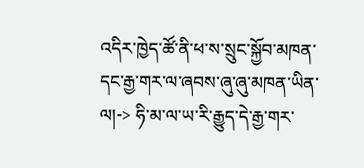འདིར་ཁྱེད་ཚོ་ནི་ཕ་ས་སྲུང་སྐྱོབ་མཁན་དང་རྒྱ་གར་ལ་ཞབས་ཞུ་ཞུ་མཁན་ཡིན་ལ།-> ཧི་མ་ལ་ཡ་རི་རྒྱུད་དེ་རྒྱ་གར་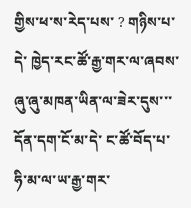གྱིས་ཕ་ས་རེད་པས་ ? གཉིས་པ་དེ་ ཁྱེད་རང་ཚོ་རྒྱ་གར་ལ་ཞབས་ཞུ་ཞུ་མཁན་ཡིན་ལ་ཟེར་དུས་་་ དོན་དག་ངོ་མ་དེ་ ང་ཚོ་བོད་པ་ཧི་མ་ལ་ཡ་རྒྱ་གར་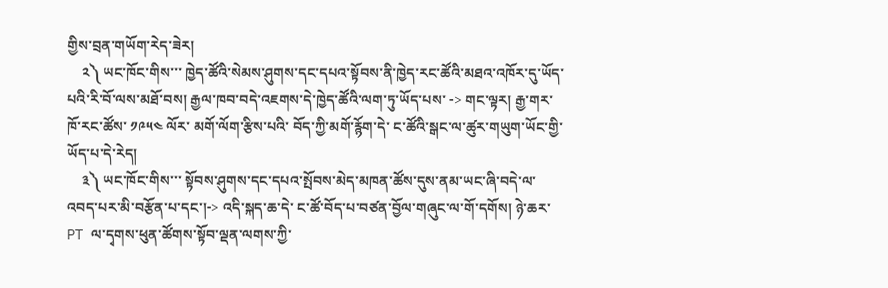གྱིས་བྲན་གཡོག་རེད་ཟེར།
    ༢༽ ཡང་ཁོང་གིས་་་ ཁྱེད་ཚོའི་སེམས་ཤུགས་དང་དཔའ་སྟོབས་ནི་ཁྱེད་རང་ཚོའི་མཐའ་འཁོར་དུ་ཡོད་པའི་རི་བོ་ལས་མཐོ་བས། རྒྱལ་ཁབ་བདེ་འཇགས་དེ་ཁྱེད་ཚོའི་ལག་ཏུ་ཡོད་པས་ -> གང་ལྟར། རྒྱ་གར་ཁོ་རང་ཚོས་ ༡༩༥༤ ལོར་ མགོ་ལོག་རྩིས་པའི་ བོད་ཀྱི་མགོ་རྙོག་དེ་ ང་ཚོའི་སྒང་ལ་ཚུར་གཡུག་ཡོང་གྱི་ཡོད་པ་དེ་རེད།
    ༣༽ ཡང་ཁོང་གིས་་་ སྟོབས་ཤུགས་དང་དཔའ་སྤོབས་མེད་མཁན་ཚོས་དུས་ནམ་ཡང་ཞི་བདེ་ལ་འབད་པར་མི་བརྩོན་པ་དང་།-> འདི་སྐད་ཆ་དེ་ ང་ཚོ་བོད་པ་བཙན་བྱོལ་གཞུང་ལ་གོ་དགོས། ཉེ་ཆར་ PT ལ་དྭགས་ཕུན་ཚོགས་སྟོབ་ལྡན་ལགས་ཀྱི་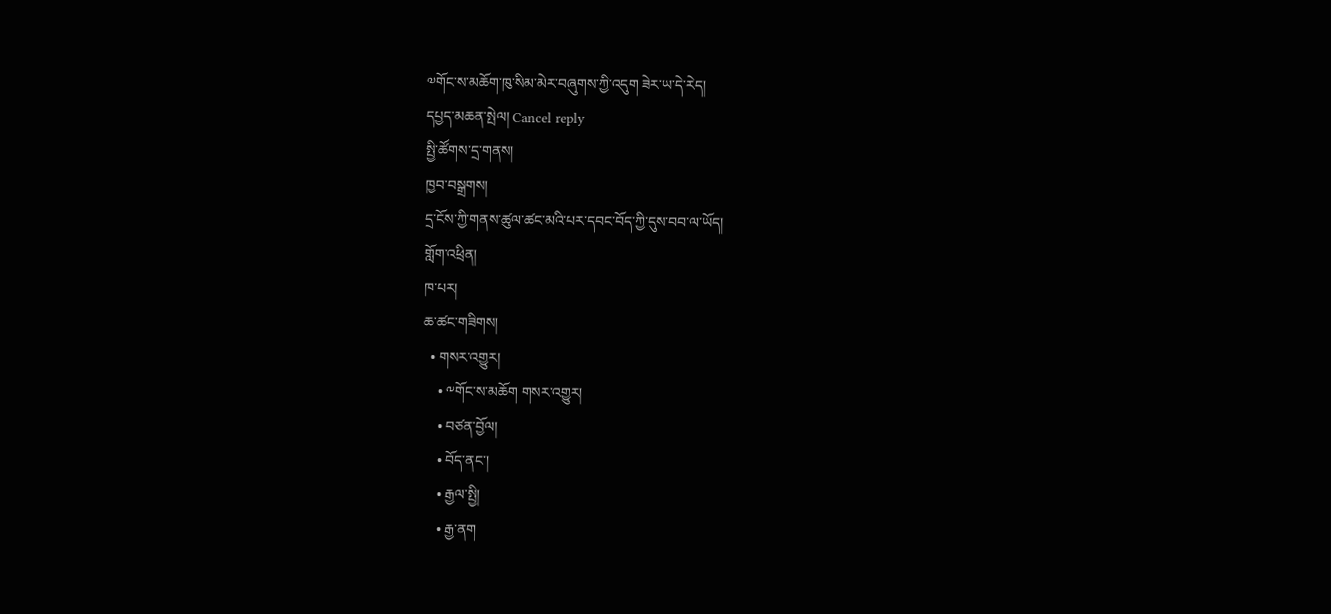༧གོང་ས་མཆོག་ཁུ་སིམ་མེར་བཞུགས་ཀྱི་འདུག ཟེར་ཡ་དེ་རེད།
དཔྱད་མཆན་སྤེལ། Cancel reply
སྤྱི་ཚོགས་དྲ་གནས།
ཁྱབ་བསྒྲགས།
དྲ་ངོས་ཀྱི་གནས་ཚུལ་ཚང་མའི་པར་དབང་བོད་ཀྱི་དུས་བབ་ལ་ཡོད།
གློག་འཕྲིན།
ཁ་པར།
ཆ་ཚང་གཟིགས།
  • གསར་འགྱུར།
    • ༸གོང་ས་མཆོག གསར་འགྱུར།
    • བཙན་བྱོལ།
    • བོད་ནང་།
    • རྒྱལ་སྤྱི།
    • རྒྱ་ནག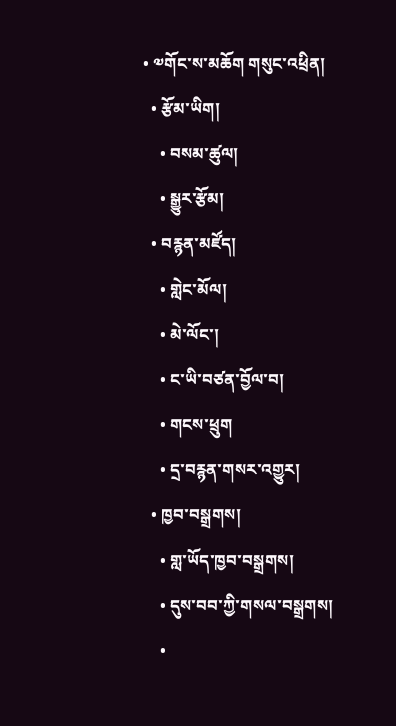• ༧གོང་ས་མཆོག གསུང་འཕྲིན།
  • རྩོམ་ཡིག།
    • བསམ་ཚུལ།
    • སྒྱུར་རྩོམ།
  • བརྙན་མཛོད།
    • གླེང་མོལ།
    • མེ་ལོང་།
    • ང་ཡི་བཙན་བྱོལ་བ།
    • གངས་ཕྲུག
    • དྲ་བརྙན་གསར་འགྱུར།
  • ཁྱབ་བསྒྲགས།
    • གླ་ཡོད་ཁྱབ་བསྒྲགས།
    • དུས་བབ་ཀྱི་གསལ་བསྒྲགས།
    •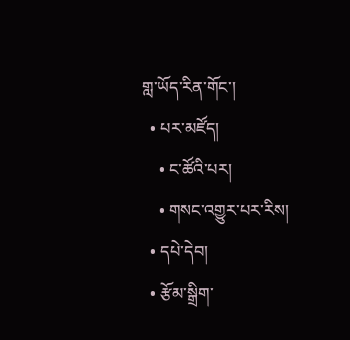གླ་ཡོད་རིན་གོང་།
  • པར་མཛོད།
    • ང་ཚོའི་པར།
    • གསང་འགྱུར་པར་རིས།
  • དཔེ་དེབ།
  • རྩོམ་སྒྲིག་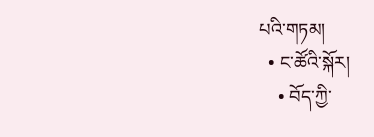པའི་གཏམ།
  • ང་ཚོའི་སྐོར།
    • བོད་ཀྱི་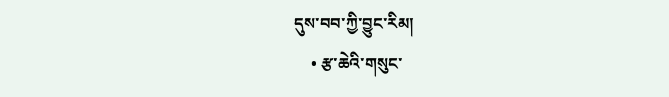དུས་བབ་ཀྱི་བྱུང་རིམ།
    • རྩ་ཆེའི་གསུང་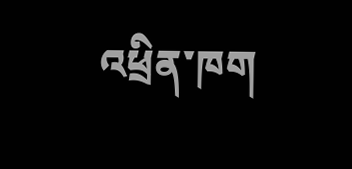འཕྲིན་ཁག